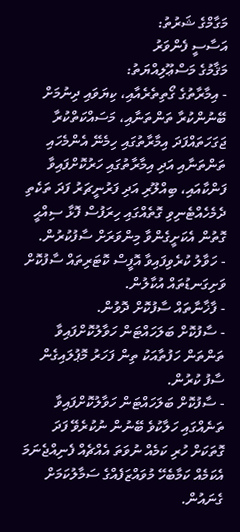މަގާމްގެ ޝަރުތު:
އަސާސީ ފެންވަރު
މަޤާމުގެ މަސްޢޫލިއްޔަތު:
- އިމާރާތުގެ ގޯތިތެރެއާއި، ކިޔަވައި ދިނުމަށް ބޭނުންކުރާ ތަންތަނާއި، މަސައްކަތްކުރާ ޖަގަހަތައްފަދަ އިމާރާތުގައި ހިމެނޭ އެންމެހައި ތަންތަނާއި އަދި އިމާރާތުގައި ހަރުކޮށްފައިވާ ފަންކާއައި، ބިއްލޫރި އަދި ފަރުނީޗަރު ފަދަ ތަކެތި ދެމެހެއްޓެނިވި ގޮތެއްގައި ހިރަފުސް ފޮޅާ ސިއްޙީ ގޮތުން އެކަށީގެންވާ މިންވަރަށް ސާފުކުރުން.
- ހަވާލު ކުރެވިފައިވާ އޮފީސް ކޮޓަރިތައް ސާފުކޮށް ވަށިގަނޑުތައް އުކާލުން.
- ފާޚާނާތައް ސާފުކޮށް ދޮވުން.
- ސާފުކޮށް ބަލަހައްޓަން ހަވާލުކޮށްފައިވާ ތަންތަން ހަފުތާއަކު ތިން ފަހަރު މޮޕުލައިގެން ސާފު ކުރުން.
- ސާފުކޮށް ބަލަހައްޓަން ހަވާލުކޮށްފައިވާ ތަނެއްގައި ހަލާކުވެ ބޭނުން ނުކުރެވޭ ފަދަ ގޮތަކަށް ހުރި ކަމެއް ނުވަތަ އެއްޗެއް ފެނިއްޖެނަމަ އެކަމެއް ކަމާބެހޭ މުވައްޒަފެއްގެ ސަމާލުކަމަށް ގެނައުން.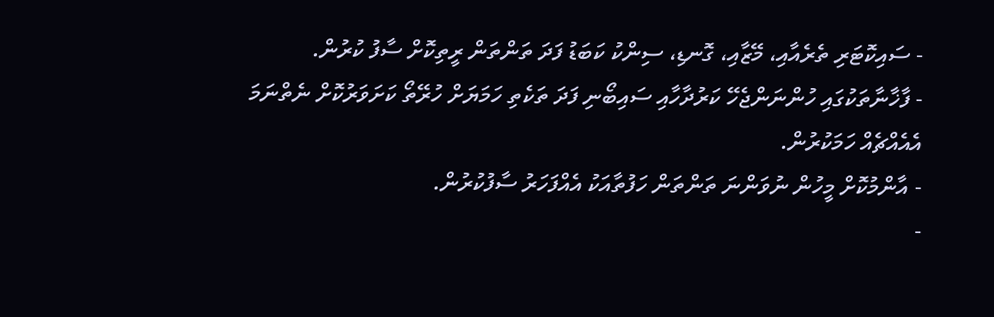- ސައިކޮޓަރި ތެރެއާއި، މޭޒާއި، ގޮނޑި، ސިންކު ކަބަޑު ފަދަ ތަންތަން ރީތިކޮށް ސާފު ކުރުން.
- ފާޚާނާތަކުގައި ހުންނަންޖެހޭ ކަރުދާހާއި ސައިބޯނި ފަދަ ތަކެތި ހަމަޔަށް ހުރޭތޯ ކަށަވަރުކޮށް ނެތްނަމަ އެއެއްޗެއް ހަމަކުރުން.
- އާންމުކޮށް މީހުން ނުވަންނަ ތަންތަން ހަފުތާއަކު އެއްފަހަރު ސާފުކުރުން.
-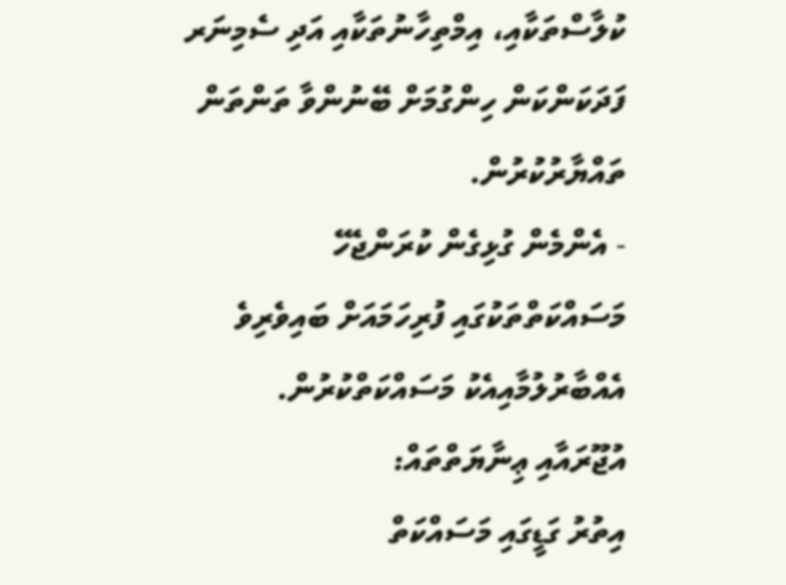ކުލާސްތަކާއި، އިމްތިހާނުތަކާއި އަދި ސެމިނަރ ފަދަކަންކަން ހިންގުމަށް ބޭނުންވާ ތަންތަން ތައްޔާރުކުރުން.
- އެންމެން ގުޅިގެން ކުރަންޖެހޭ މަސައްކަތްތަކުގައި ފުރިހަމައަށް ބައިވެރިވެ އެއްބާރުލުމާއިއެކު މަސައްކަތްކުރުން.
އުޖޫރައާއި ޢިނާޔަތްތައް:
އިތުރު ގަޑީގައި މަސައްކަތް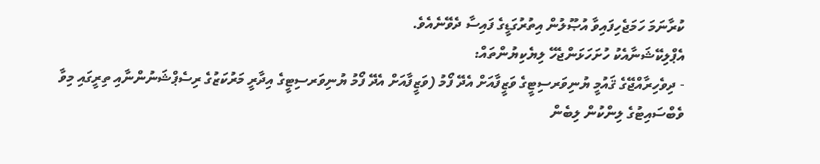ކުރާނަމަ ހަމަޖެހިފައިވާ އުޞޫލުން އިތުރުގަޑީގެ ފައިސާ ދެވޭނެއެވެ.
އެޕްލިކޭޝަނާއެކު ހުށަހަޅަންޖެހޭ ލިޔެކިޔުންތައް:
- ދިވެހިރާއްޖޭގެ ޤައުމީ ޔުނިވަރސިޓީގެ ވަޒީފާއަށް އެދޭ ފޯމު (ވަޒީފާއަށް އެދޭ ފޯމު ޔުނިވަރސިޓީގެ އިދާރީ މަރުކަޒުގެ ރިސެޕްޝަނުންނާއި ތިރީގައި މިވާ ވެބްސައިޓުގެ ލިންކުން ލިބެން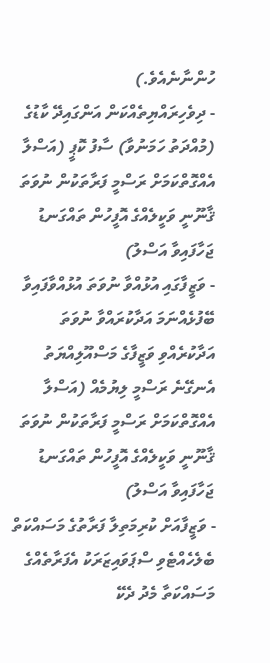ހުންނާނެއެވެ.)
- ދިވެހިރައްޔިތެއްކަން އަންގައިދޭ ކާޑުގެ (މުއްދަތު ހަމަނުވާ) ސާފު ކޮޕީ (އަސްލާ އެއްގޮތްކަމަށް ރަސްމީ ފަރާތަކުން ނުވަތަ ޤާނޫނީ ވަކީލެއްގެ އޮފީހުން ތައްގަނޑު ޖަހާފައިވާ އަސްލު)
- ވަޒީފާގައި އުޅުއްވާ ނުވަތަ އުޅުއްވާފައިވާ ބޭފުޅެއްނަމަ އަދާކުރައްވާ ނުވަތަ އަދާކުރެއްވި ވަޒީފާގެ މަސްއޫލިއްޔަތު އެނގޭނެ ރަސްމީ ލިޔުމެއް (އަސްލާ އެއްގޮތްކަމަށް ރަސްމީ ފަރާތަކުން ނުވަތަ ޤާނޫނީ ވަކީލެއްގެ އޮފީހުން ތައްގަނޑު ޖަހާފައިވާ އަސްލު)
- ވަޒީފާއަށް ކުރިމަތިލާ ފަރާތުގެ މަސައްކަތް ބެލެހެއްޓެވި ސްޕަވައިޒަރަކު އެފަރާތެއްގެ މަސައްކަތާ މެދު ދެކޭ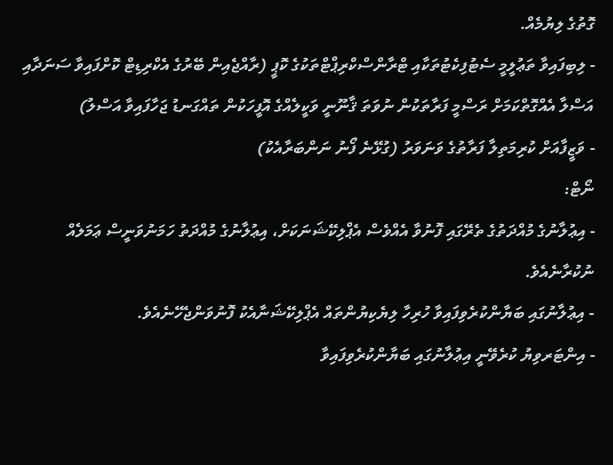ގޮތުގެ ލިޔުމެއް.
- ލިބިފައިވާ ތަޢުލީމީ ސެޓުފިކެޓުތަކާއި ޓްރާންސްކްރިޕްޓްތަކުގެ ކޮޕީ (ރާއްޖެއިން ބޭރުގެ އެކްރިޑިޓް ކޮށްފައިވާ ސަނަދާއި އަސްލާ އެއްގޮތްކަމަށް ރަސްމީ ފަރާތަކުން ނުވަތަ ޤާނޫނީ ވަކީލެއްގެ އޮފީހަކުން ތައްގަނޑު ޖަހާފައިވާ އަސްލު)
- ވަޒީފާއަށް ކުރިމަތިލާ ފަރާތުގެ ވަނަވަރު (ގުޅޭނެ ފޯނު ނަންބަރާއެކު)
ނޯޓް:
- އިޢުލާނުގެ މުއްދަތުގެ ތެރޭގައި ފޮނުވާ އެއްވެސް އެޕްލިކޭޝަނަކަށް، އިޢުލާނުގެ މުއްދަތު ހަމަނުވަނީސް ޢަމަލެއް ނުކުރާނެއެވެ.
- އިޢުލާނުގައި ބަޔާންކުރެވިފައިވާ ހުރިހާ ލިޔެކިޔުންތައް އެޕްލިކޭޝަނާއެކު ފޮނުވަންޖެހޭނެއެވެ.
- އިންޓަރވިޔު ކުރެވޭނީ އިޢުލާނުގައި ބަޔާންކުރެވިފައިވާ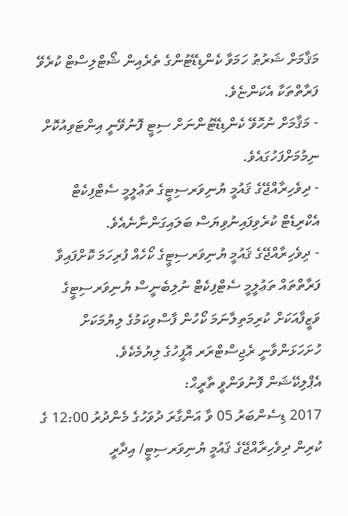މަޤާމަށް ޝަރުޠު ހަމަވާ ކެންޑިޑޭޓުންގެ ތެރެއިން ޝޯޓްލިސްޓް ކުރެވޭ ފަރާތްތަކާ އެކަންޏެވެ.
- މަޤާމަށް ނުހޮވޭ ކެންޑިޑޭޓުންނަށް ސިޓީ ފޮނުވޭނީ އިންޓަވިއުކޮށް ނިމުމަށްފަހުގައެވެ.
- ދިވެހިރާއްޖޭގެ ޤައުމީ ޔުނިވަރސިޓީގެ ތަޢުލީމީ ސެޓްފިކެޓް އެކްރިޑެޓް ކުރެވިފައިނުވިޔަސް ބަލައިގަންނާނެއެވެ.
- ދިވެހިރާއްޖޭގެ ޤައުމީ ޔުނިވަރސިޓީގެ ކޯހެއް ފުރިހަމަ ކޮށްފައިވާ ފަރާތްތައް ތަޢުލީމީ ސެޓްފިކެޓް ނުލިބެނީސް ޔުނިވަރސިޓީގެ ވަޒީފާއަކަށް ކުރިމަތިލާނަމަ ކޯހުން ފާސްވިކަމުގެ ލިޔުމަކަށް ހުށަހަޅަންވާނީ ރެޖިސްޓްރަރ އޮފީހުގެ ލިޔުމެކެވެ.
އެޕްލިކޭޝަން ފޮނުވަންވީ ތާރީޙް:
2017 ޑިސެންބަރު 05 ވާ އަންގާރަ ދުވަހުގެ މެންދުރު 12:00 ގެ ކުރިން ދިވެހިރާއްޖޭގެ ޤައުމީ ޔުނިވަރސިޓީ/ އިދާރީ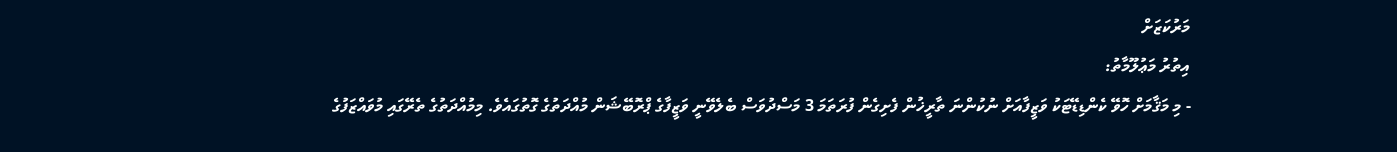މަރުކަޒަށް
އިތުރު މަޢުލޫމާތު:
- މި މަޤާމަށް ހޮވޭ ކެންޑިޑޭޓަކު ވަޒީފާއަށް ނުކުންނަ ތާރީޚުން ފެށިގެން ފުރަތަމަ 3 މަސްދުވަސް ބެލެވޭނީ ވަޒީފާގެ ޕްރޮބޭޝަން މުއްދަތުގެ ގޮތުގައެވެ. މިމުއްދަތުގެ ތެރޭގައި މުވައްޒަފުގެ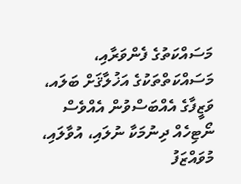މަސައްކަތުގެ ފެންވަރާއި، މަސައްކަތްތަކުގެ އަޚުލާޤަށް ބަލައ، ވަޒީފާގެ އެއްބަސްވުން އެއްވެސް ނޯޓިހެއް ދިނުމަކާ ނުލައި، އުވާލައި، މުވައްޒަފު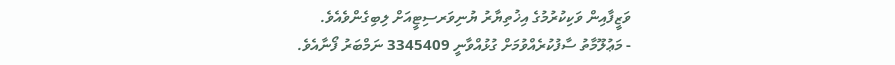ވަޒީފާއިން ވަކިކުރުމުގެ އިޚުތިޔާރު ޔުނިވަރސިޓީއަށް ލިބިގެންވެއެވެ.
- މަޢުލޫމާތު ސާފުކުރެއްވުމަށް ގުޅުއްވާނީ 3345409 ނަމްބަރު ފޯނާއެވެ.